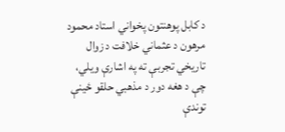د کابل پوهنتون پخواني استاد محمود مرهون د عثماني خلافت د زوال تاریخي تجربې ته په اشارې ویلي، چې د هغه دور د مذهبي حلقو ځینې توندې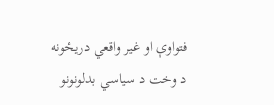فتواوې او غیر واقعي دریځونه د وخت د سیاسي بدلونونو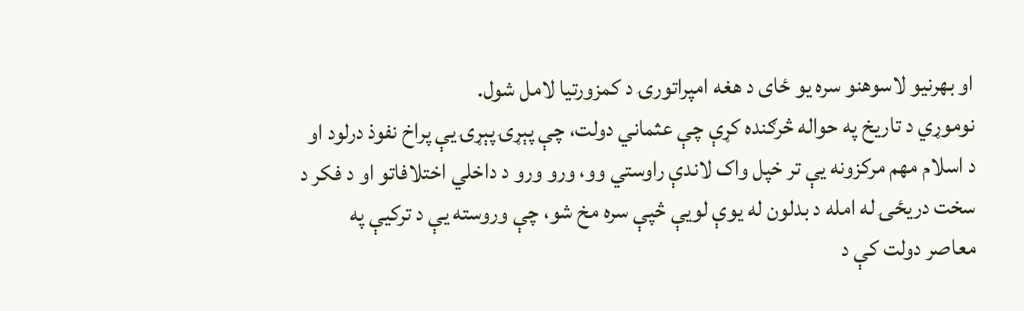او بهرنیو لاسوهنو سره یو ځای د هغه امپراتورۍ د کمزورتیا لامل شول.
نوموړي د تاریخ په حواله څرګنده کړې چې عثماني دولت، چې پېړۍ پېړۍ یې پراخ نفوذ درلود او د اسلام مهم مرکزونه یې تر خپل واک لاندې راوستي وو، ورو ورو د داخلي اختلافاتو او د فکر د سخت دریځۍ له امله د بدلون له یوې لویې څپې سره مخ شو، چې وروسته یې د ترکیې په معاصر دولت کې د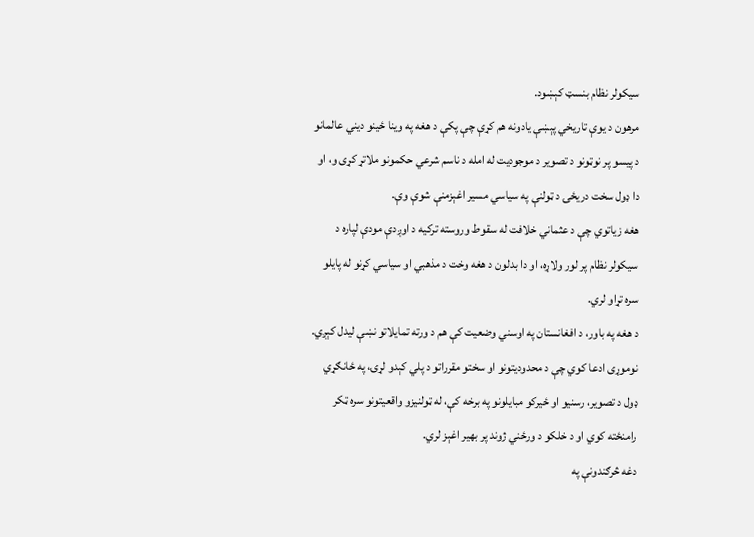سیکولر نظام بنسټ کېښود.
مرهون د یوې تاریخي پېښې یادونه هم کړې چې پکې د هغه په وینا ځینو دیني عالمانو د پیسو پر نوټونو د تصویر د موجودیت له امله د ناسم شرعي حکمونو ملاتړ کړی و، او دا ډول سخت دریځۍ د ټولنې په سیاسي مسیر اغېزمنې شوې وې.
هغه زیاتوي چې د عثماني خلافت له سقوط وروسته ترکیه د اوږدې مودې لپاره د سیکولر نظام پر لور ولاړه، او دا بدلون د هغه وخت د مذهبي او سیاسي کړنو له پایلو سره تړاو لري.
د هغه په باور، د افغانستان په اوسني وضعیت کې هم د ورته تمایلاتو نښې لیدل کېږي. نوموړی ادعا کوي چې د محدودیتونو او سختو مقرراتو د پلي کېدو لړۍ، په ځانګړي ډول د تصویر، رسنیو او ځیرکو مبایلونو په برخه کې، له ټولنیزو واقعیتونو سره ټکر رامنځته کوي او د خلکو د ورځني ژوند پر بهیر اغېز لري.
دغه څرګندونې په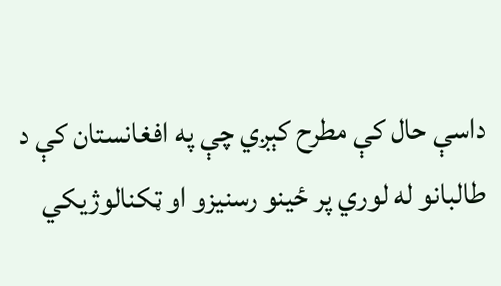داسې حال کې مطرح کېږي چې په افغانستان کې د طالبانو له لوري پر ځینو رسنیزو او ټکنالوژیکي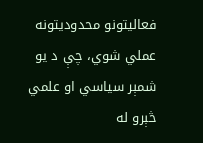فعالیتونو محدودیتونه عملي شوي، چې د یو شمېر سیاسي او علمي څېرو له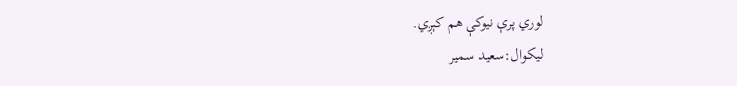لوري پرې نیوکې هم کېږي.
لیکوال:سعید سمیر